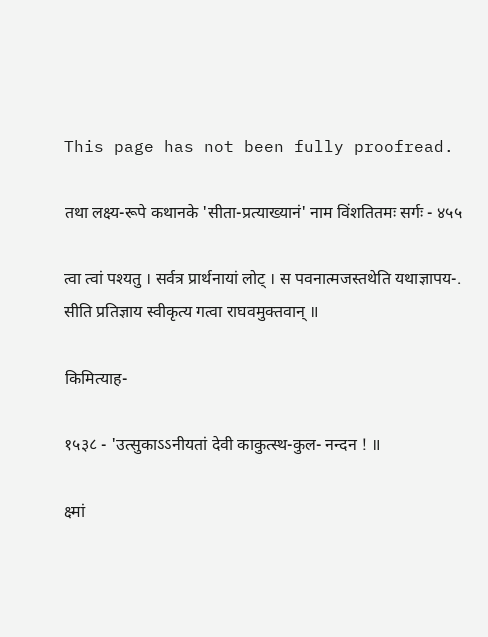This page has not been fully proofread.

तथा लक्ष्य-रूपे कथानके 'सीता-प्रत्याख्यानं' नाम विंशतितमः सर्गः - ४५५

त्वा त्वां पश्यतु । सर्वत्र प्रार्थनायां लोट् । स पवनात्मजस्तथेति यथाज्ञापय-.
सीति प्रतिज्ञाय स्वीकृत्य गत्वा राघवमुक्तवान् ॥

किमित्याह-

१५३८ - 'उत्सुकाऽऽनीयतां देवी काकुत्स्थ-कुल- नन्दन ! ॥

क्ष्मां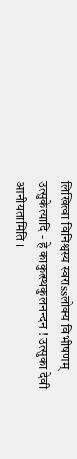लिखित्वा विनिश्वस्य स्वराssलोक्य विभीषणम्
उत्सुकेत्यादि - हे काकुत्स्थकुलनन्दन ! उत्सुका देवी आनीयतामिति ।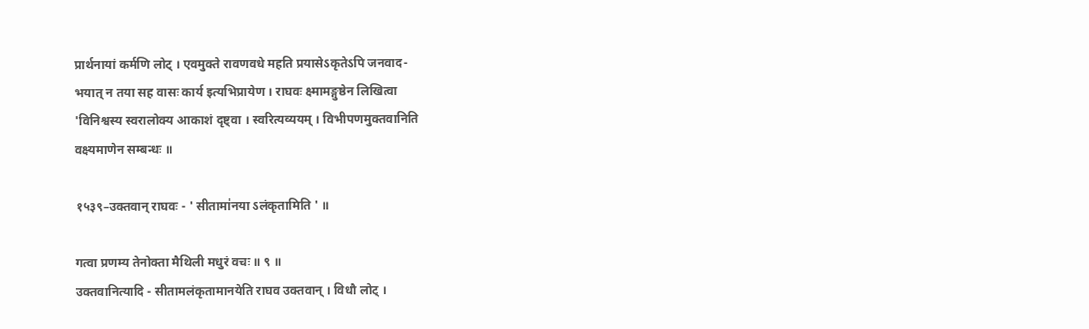प्रार्थनायां कर्मणि लोट् । एवमुक्ते रावणवधे महति प्रयासेऽकृतेऽपि जनवाद-
भयात् न तया सह वासः कार्य इत्यभिप्रायेण । राघवः क्ष्मामङ्गुष्ठेन लिखित्वा
'विनिश्वस्य स्वरालोक्य आकाशं दृष्ट्वा । स्वरित्यव्ययम् । विभीपणमुक्तवानिति
वक्ष्यमाणेन सम्बन्धः ॥

१५३९–उक्तवान् राघवः - ' सीतामा॑नया ऽलंकृतामिति ' ॥

गत्वा प्रणम्य तेनोक्ता मैथिली मधुरं वचः ॥ ९ ॥
उक्तवानित्यादि - सीतामलंकृतामानयेति राघव उक्तवान् । विधौ लोट् ।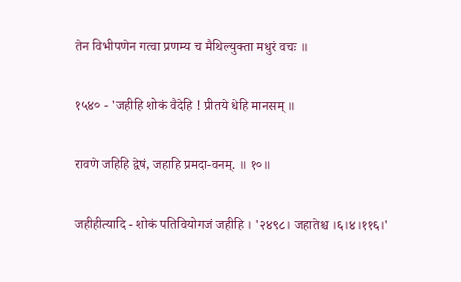तेन विभीपणेन गत्वा प्रणम्य च मैथिल्युक्ता मधुरं वचः ॥

१५४० - 'जहीहि शोकं वैदेहि ! प्रीतये धेहि मानसम् ॥

रावणे जहिहि द्वेषं, जहाहि प्रमदा-वनम्. ॥ १०॥

जहीहीत्यादि - शोकं पतिवियोगजं जहीहि । '२४९८। जहातेश्च ।६।४।११६।'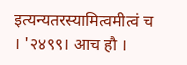इत्यन्यतरस्यामित्वमीत्वं च । '२४९९। आच हौ ।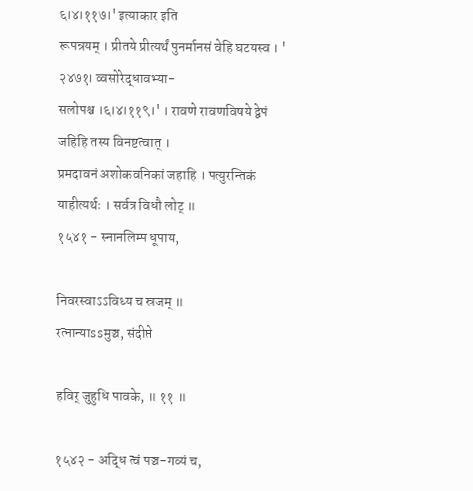६।४।११७।' इत्याकार इति
रूपन्रयम् । प्रीतये प्रीत्यर्थं पुनर्मानसं वेहि घटयस्व । ' २४७१। व्वसोरेद्धावभ्या-
सलोपश्च ।६।४।११९।' । रावणे रावणविषये द्वेपं जहिहि तस्य विनष्टत्वात् ।
प्रमदावनं अशोकवनिकां जहाहि । पत्युरन्तिकं याहीत्यर्थः । सर्वत्र विधौ लोट् ॥
१५४१ - स्नानलिम्प धूपाय,

निवरस्वाऽऽविध्य च स्रजम् ॥
रत्नान्याssमुञ्च, संदीप्ते

हविर् जुहुधि पावके, ॥ ११ ॥

१५४२ - अद्धि त्वं पञ्च-गव्यं च,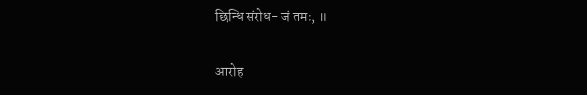छिन्धि संरोध- जं तमः, ॥

आरोह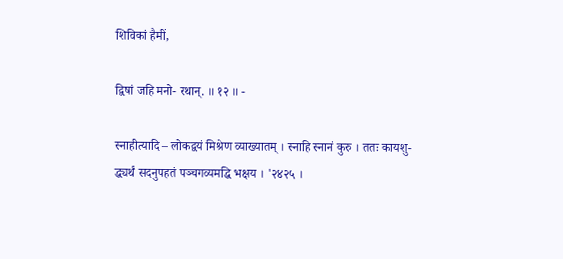शिविकां हैमीं,

द्विषां जहि मनो- रथान्. ॥ १२ ॥ -

स्नाहीत्यादि – लोकद्वयं मिश्रेण व्याख्यातम् । स्नाहि स्नानं कुरु । ततः कायशु-
द्ध्यर्थं सदनुपहतं पञ्चगव्यमद्धि भक्षय । '२४२५ ।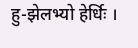हु-झेलभ्यो हेर्धिः ।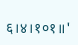६।४।१०१॥'